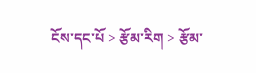ངོས་དང་པོ > རྩོམ་རིག > རྩོམ་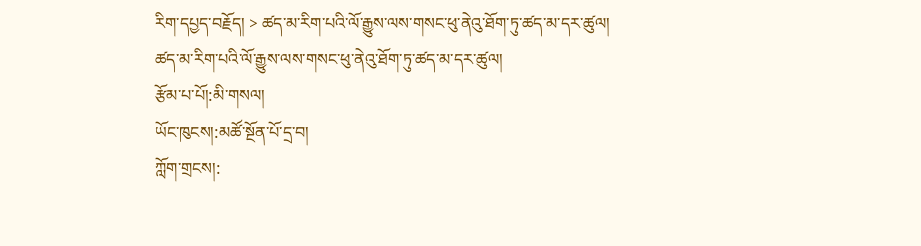རིག་དཔྱད་བརྗོད། > ཚད་མ་རིག་པའི་ལོ་རྒྱུས་ལས་གསང་ཕུ་ནེའུ་ཐོག་ཏུ་ཚད་མ་དར་ཚུལ།
ཚད་མ་རིག་པའི་ལོ་རྒྱུས་ལས་གསང་ཕུ་ནེའུ་ཐོག་ཏུ་ཚད་མ་དར་ཚུལ།
རྩོམ་པ་པོ།:མི་གསལ།
ཡོང་ཁུངས།:མཚོ་སྔོན་པོ་དྲ་བ།
ཀློག་གྲངས།: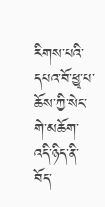རིགས་པའི་དཔའ་བོ་ཕྱྭ་པ་ཆོས་ཀྱི་སེང་གེ་མཆོག་འདི་ཉིད་ནི་བོད་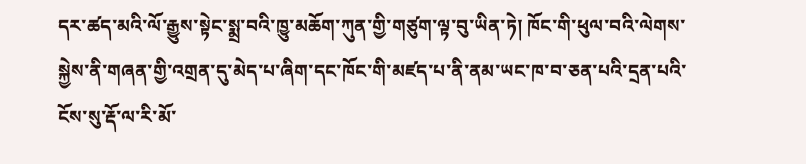དར་ཚད་མའི་ལོ་རྒྱུས་སྟེང་སྨྲ་བའི་ཁྱུ་མཆོག་ཀུན་གྱི་གཙུག་ལྟ་བུ་ཡིན་ཏེ། ཁོང་གི་ཕུལ་བའི་ལེགས་སྐྱེས་ནི་གཞན་གྱི་འགྲན་དུ་མེད་པ་ཞིག་དང་ཁོང་གི་མཛད་པ་ནི་ནམ་ཡང་ཁ་བ་ཅན་པའི་དྲན་པའི་ངོས་སུ་རྡོ་ལ་རི་མོ་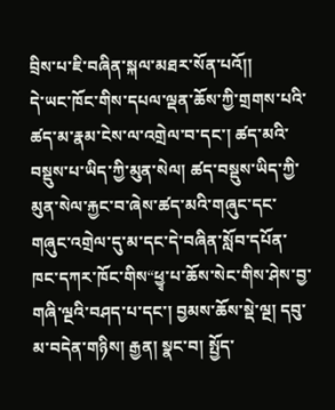བྲིས་པ་ཇི་བཞིན་སྐལ་མཐར་སོན་པའོ།།
དེ་ཡང་ཁོང་གིས་དཔལ་ལྡན་ཆོས་ཀྱི་གྲགས་པའི་ཚད་མ་རྣམ་ངེས་ལ་འགྲེལ་བ་དང་། ཚད་མའི་བསྡུས་པ་ཡིད་ཀྱི་མུན་སེལ། ཚད་བསྡུས་ཡིད་ཀྱི་མུན་སེལ་རྐྱང་བ་ཞེས་ཚད་མའི་གཞུང་དང་གཞུང་འགྲེལ་དུ་མ་དང་དེ་བཞིན་སློབ་དཔོན་ཁང་དཀར་ཁོང་གིས“ཕྱྭ་པ་ཆོས་སེང་གིས་ཤེས་བྱ་གཞི་ལྔའི་བཤད་པ་དང་། བྱམས་ཆོས་སྡེ་ལྔ། དབུ་མ་བདེན་གཉིས། རྒྱན། སྣང་བ། སྤྱོད་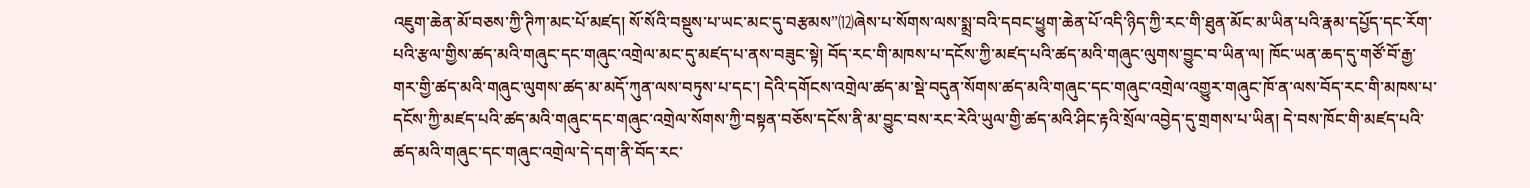འཇུག་ཆེན་མོ་བཅས་ཀྱི་ཊིཀ་མང་པོ་མཛད། སོ་སོའི་བསྡུས་པ་ཡང་མང་དུ་བརྩམས”⑿ཞེས་པ་སོགས་ལས་སྨྲ་བའི་དབང་ཕྱུག་ཆེན་པོ་འདི་ཉིད་ཀྱི་རང་གི་ཐུན་མོང་མ་ཡིན་པའི་རྣམ་དཔྱོད་དང་རོག་པའི་རྩལ་གྱིས་ཚད་མའི་གཞུང་དང་གཞུང་འགྲེལ་མང་དུ་མཛད་པ་ནས་བཟུང་སྟེ། བོད་རང་གི་མཁས་པ་དངོས་ཀྱི་མཛད་པའི་ཚད་མའི་གཞུང་ལུགས་བྱུང་བ་ཡིན་ལ། ཁོང་ཡན་ཆད་དུ་གཙོ་བོ་རྒྱ་གར་གྱི་ཚད་མའི་གཞུང་ལུགས་ཚད་མ་མདོ་ཀུན་ལས་བཏུས་པ་དང་། དེའི་དགོངས་འགྲེལ་ཚད་མ་སྡེ་བདུན་སོགས་ཚད་མའི་གཞུང་དང་གཞུང་འགྲེལ་འགྱུར་གཞུང་ཁོ་ན་ལས་བོད་རང་གི་མཁས་པ་དངོས་ཀྱི་མཛད་པའི་ཚད་མའི་གཞུང་དང་གཞུང་འགྲེལ་སོགས་ཀྱི་བསྟན་བཅོས་དངོས་ནི་མ་བྱུང་བས་རང་རེའི་ཡུལ་གྱི་ཚད་མའི་ཤིང་རྟའི་སྲོལ་འབྱེད་དུ་གྲགས་པ་ཡིན། དེ་བས་ཁོང་གི་མཛད་པའི་ཚད་མའི་གཞུང་དང་གཞུང་འགྲེལ་དེ་དག་ནི་བོད་རང་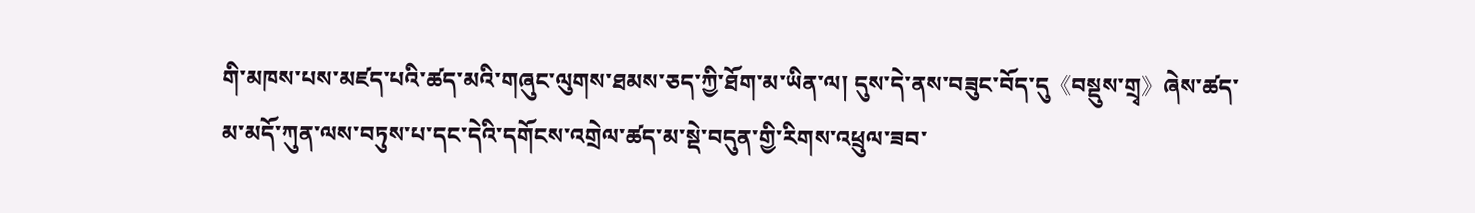གི་མཁས་པས་མཛད་པའི་ཚད་མའི་གཞུང་ལུགས་ཐམས་ཅད་ཀྱི་ཐོག་མ་ཡིན་ལ། དུས་དེ་ནས་བཟུང་བོད་དུ《བསྡུས་གྲྭ》ཞེས་ཚད་མ་མདོ་ཀུན་ལས་བཏུས་པ་དང་དེའི་དགོངས་འགྲེལ་ཚད་མ་སྡེ་བདུན་གྱི་རིགས་འཕྲུལ་ཟབ་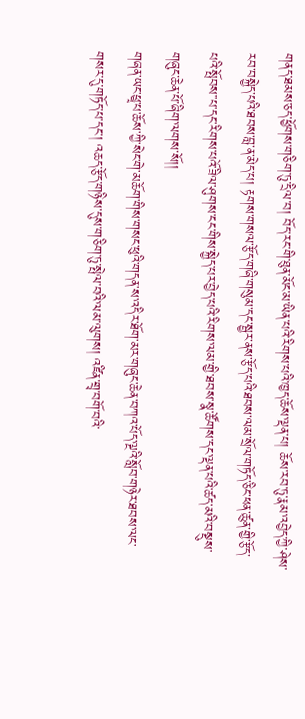གནད་ཐམས་ཅད་ཕྱོགས་གཅིག་ཏུ་དྲིལ་བ། བོད་རང་གི་ཐུན་མོང་མ་ཡིན་པའི་རིགས་པའི་ཁྱད་ཆོས་ལྡན་པ། ཆོས་རབ་ཏུ་རྣམ་འབྱེད་ཀྱི་ཤེས་རབ་བསྐྱེད་པའི་ཐབས་བླ་ན་མེད་པ། རྟགས་གསལ་རྩོད་གཞི་གསུམ་དང་སྦྱར་ནས་རྩོད་པའི་ཐབས་ལམ་སྲོལ་གཏོད་ཅིང་ཕན་ཚུན་གྱི་རྩོད་པའི་སྤོབས་་པ་དང་རིགས་པའོ་ཟིལ་ཤུགས་ངང་གིས་སྐྱེད་པར་བྱེད་པའི་རིགས་ལམ་གྱི་ཐབས་སྣ་ཚོགས་དང་ལྡན་པའི་ཚད་མའི་བསྡུས་གཞུང་ཆེན་པོ་ཞིག་ལགས་སོ།།
གཞན་ཡང་ཕྱྭ་པ་ཆོས་ཀྱི་སེང་གེ་མཆོག་གིས་གསང་ཕུའི་གདན་ས་འདིར་ཐོག་མར་གཞུང་ཆེན་བཀའ་པོད་ལྔའི་སློབ་གཉེར་ཐབས་ལང་གསར་དུ་གཏོད་པ་དང་། འཆད་རྩོད་གཉིས་དུས་གཅིག་ཏུ་སྤེལ་བའི་ལམ་ལུགས། འཛིན་གྲྭ་བགོ་བའི་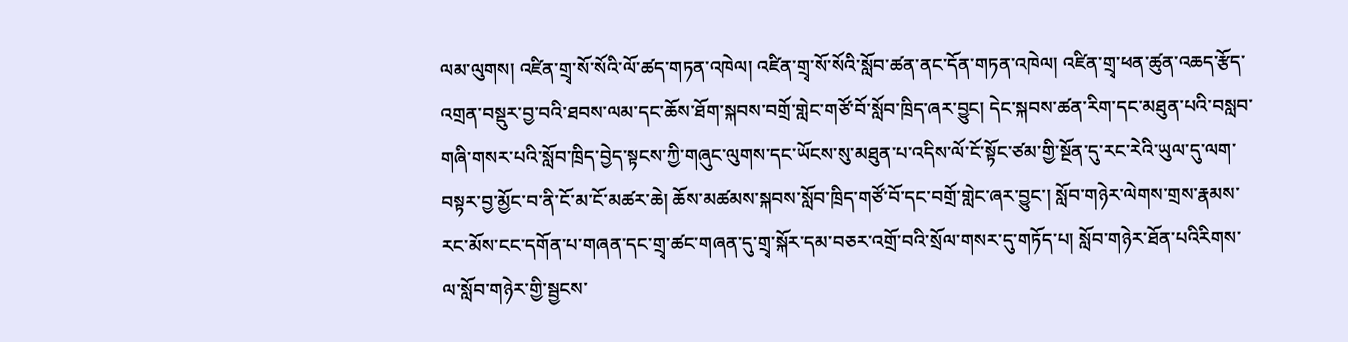ལམ་ལུགས། འཛིན་གྲྭ་སོ་སོའི་ལོ་ཚད་གཏན་འཁེལ། འཛིན་གྲྭ་སོ་སོའི་སློབ་ཚན་ནང་དོན་གཏན་འཁེལ། འཛིན་གྲྭ་ཕན་ཚུན་འཆད་རྩོད་འགྲན་བསྡུར་བྱ་བའི་ཐབས་ལམ་དང་ཆོས་ཐོག་སྐབས་བགྲོ་གླེང་གཙོ་བོ་སློབ་ཁྲིད་ཞར་བྱུང། དེང་སྐབས་ཚན་རིག་དང་མཐུན་པའི་བསླབ་གཞི་གསར་པའི་སློབ་ཁྲིད་བྱེད་སྟངས་ཀྱི་གཞུང་ལུགས་དང་ཡོངས་སུ་མཐུན་པ་འདིས་ལོ་ངོ་སྟོང་ཙམ་གྱི་སྔོན་དུ་རང་རེའི་ཡུལ་དུ་ལག་བསྟར་བྱ་མྱོང་བ་ནི་ངོ་མ་ངོ་མཚར་ཆེ། ཆོས་མཚམས་སྐབས་སློབ་ཁྲིད་གཙོ་བོ་དང་བགྲོ་གླེང་ཞར་བྱུང་། སློབ་གཉེར་ལེགས་གྲས་རྣམས་རང་མོས་ངང་དགོན་པ་གཞན་དང་གྲྭ་ཚང་གཞན་དུ་གྲྭ་སྐོར་དམ་བཅར་འགྲོ་བའི་སྲོལ་གསར་དུ་གཏོད་པ། སློབ་གཉེར་ཐོན་པའིརིགས་ལ་སློབ་གཉེར་གྱི་སྦྱངས་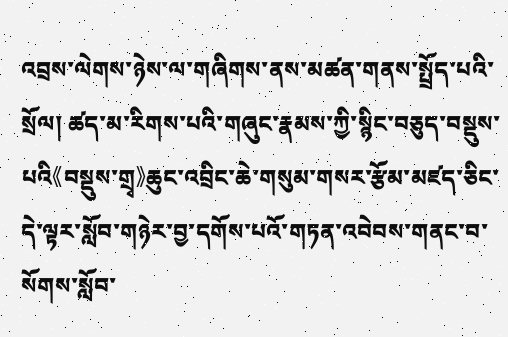འབྲས་ལེགས་ཉེས་ལ་གཞིགས་ནས་མཚན་གནས་སྤྲོད་པའི་སྲོལ། ཚད་མ་རིགས་པའི་གཞུང་རྣམས་ཀྱི་སྙིང་བཅུད་བསྡུས་པའི《བསྡུས་གྲྭ》ཆུང་འབྲིང་ཆེ་གསུམ་གསར་རྩོམ་མཛད་ཅིང་དེ་ལྟར་སློབ་གཉེར་བྱ་དགོས་པའོ་གཏན་འབེབས་གནང་བ་སོགས་སློབ་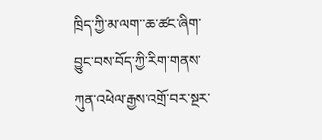ཁྲིད་ཀྱི་མ་ལག་་ཆ་ཚང་ཞིག་བྱུང་བས་བོད་ཀྱི་རིག་གནས་ཀུན་འཕེལ་རྒྱས་འགྲོ་བར་སྔར་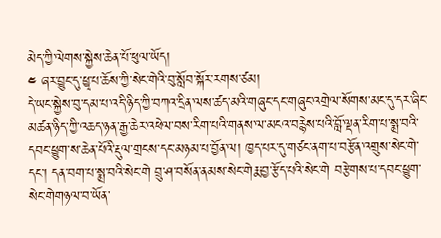མེད་ཀྱི་ལེགས་སྐྱེས་ཆེན་པོ་ཕུལ་ཡོད།
༤ ཞར་བྱུང་དུ་ཕྱྭ་པ་ཆོས་ཀྱི་སེང་གེའི་བུ་སློབ་སྐོར་རགས་ཙམ།
དེ་ཡང་སྐྱེས་བུ་དམ་པ་འདི་ཉིད་ཀྱི་བཀའ་དྲིན་ལས་ཚད་མའི་གཞུང་དང་གཞུང་འགྲེལ་སོགས་མང་དུ་དར་ཞིང་མཚན་ཉིད་ཀྱི་འཆད་ཉན་རྒྱ་ཆེར་འཕེལ་བས་རིག་པའི་གནས་ལ་མངའ་བརྙེས་པའི་བློ་ལྡན་རིག་པ་སྨྲ་བའི་དབང་ཕྱུག་ས་ཆེན་པོའི་རྡུལ་གྲངས་དང་མཉམ་པ་བྱོན་ལ། ཁྱད་པར་དུ་གཙང་ནག་པ་བརྩོན་འགྲུས་སེང་གེ་དང་། དན་བག་པ་སྨྲ་བའི་སེང་གེ བྲུ་ཤ་བསོན་ནམས་སེང་གེརྨ་བྱ་རྩོད་པའི་སེང་གེ བརྩེགས་པ་དབང་ཕྱུག་སེང་གེགཉལ་བ་ཡོན་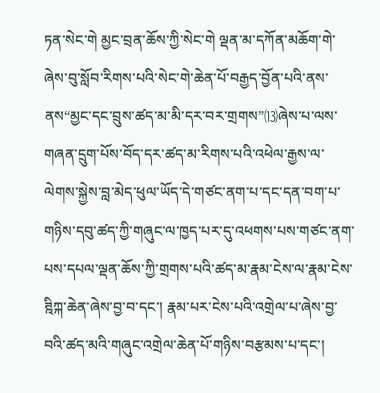ཏན་སེང་གེ མྱང་བྲན་ཆོས་ཀྱི་སེང་གེ ལྡན་མ་དཀོན་མཆོག་གེ་ཞེས་བུ་སློབ་རིགས་པའི་སེང་གེ་ཆེན་པོ་བརྒྱད་བྱོན་པའི་ནས་ནས“མྱང་དང་བྲུས་ཚད་མ་མི་དར་བར་གྲགས”⒀ཞེས་པ་ལས་གཞན་དྲུག་པོས་བོད་དར་ཚད་མ་རིགས་པའི་འཕེལ་རྒྱས་ལ་ལེགས་སྐྱེས་བླ་མེད་ཕུལ་ཡོད་དེ་གཙང་ནག་པ་དང་དན་བག་པ་གཉིས་དབུ་ཚད་ཀྱི་གཞུང་ལ་ཁྱད་པར་དུ་འཕགས་པས་གཙང་ནག་པས་དཔལ་ལྡན་ཆོས་ཀྱི་གྲགས་པའི་ཚད་མ་རྣམ་ངེས་ལ་རྣམ་ངེས་ཊྰིཀྐ་ཆེན་ཞེས་བྱ་བ་དང་། རྣམ་པར་ངེས་པའི་འགྲེལ་པ་ཞེས་བྱ་བའི་ཚད་མའི་གཞུང་འགྲེལ་ཆེན་པོ་གཉིས་བརྩམས་པ་དང་།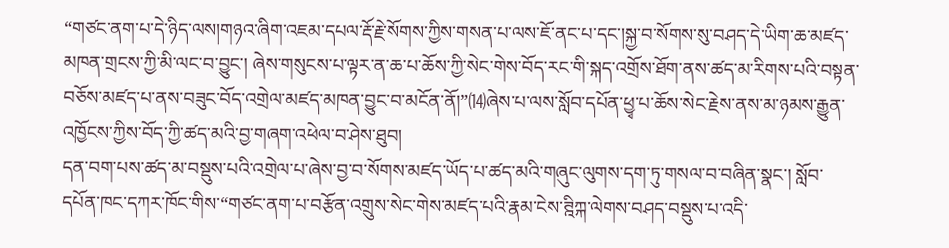“གཙང་ནག་པ་དེ་ཉིད་ལས།གཉའ་ཞིག་འཇམ་དཔལ་རྡོ་རྗེ་སོགས་ཀྱིས་གསན་པ་ལས་ཇོ་ནང་པ་དང་།སྐྱ་བ་སོགས་སུ་བཤད་དེ་ཡིག་ཆ་མཛད་མཁན་གྲངས་ཀྱི་མི་ལང་བ་བྱུང་། ཞེས་གསུངས་པ་ལྟར་ན་ཆ་པ་ཆོས་ཀྱི་སེང་གེས་བོད་རང་གི་སྐད་འགྲོས་ཐོག་ནས་ཚད་མ་རིགས་པའི་བསྟན་བཅོས་མཛད་པ་ནས་བཟུང་བོད་འགྲེལ་མཛད་མཁན་བྱུང་བ་མངོན་ནོ།”⒁ཞེས་པ་ལས་སློབ་དཔོན་ཕྱྭ་པ་ཆོས་སེང་རྗེས་ནས་མ་ཉམས་རྒྱུན་འཁྱོངས་ཀྱིས་བོད་ཀྱི་ཚད་མའི་བྱ་གཞག་འཕེལ་བ་ཤེས་ཐུབ།
དན་བག་པས་ཚད་མ་བསྡུས་པའི་འགྲེལ་པ་ཞེས་བྱ་བ་སོགས་མཛད་ཡོད་པ་ཚད་མའི་གཞུང་ལུགས་དག་ཏུ་གསལ་བ་བཞིན་སྣང་། སློབ་དཔོན་ཁང་དཀར་ཁོང་གིས་“གཙང་ནག་པ་བརྩོན་འགྲུས་སེང་གེས་མཛད་པའི་རྣམ་ངེས་ཊྰིཀྐ་ལེགས་བཤད་བསྡུས་པ་འདི་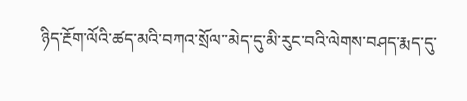ཉིད་རྔོག་ལོའི་ཚད་མའི་བཀའ་སྲོལ་་མེད་དུ་མི་རུང་བའི་ལེགས་བཤད་རྨད་དུ་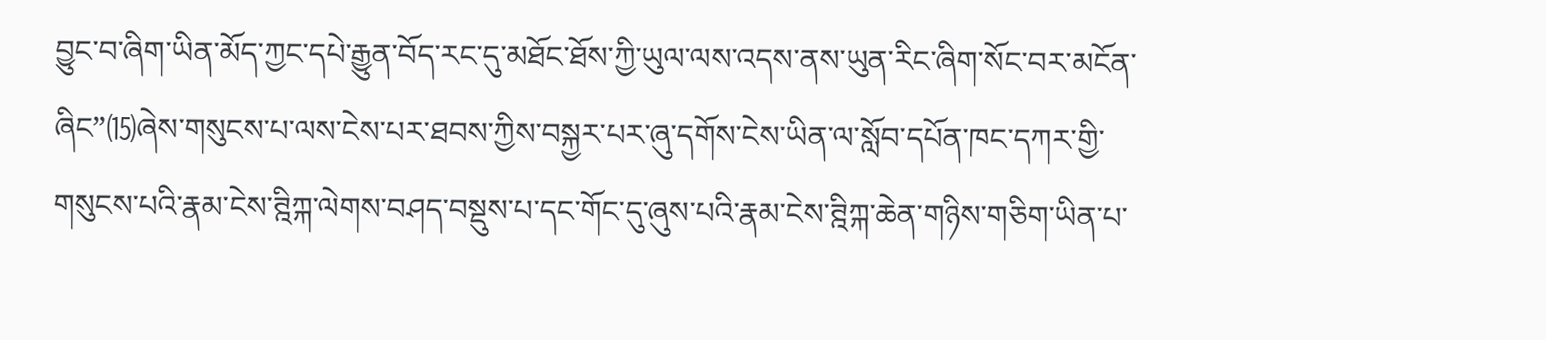བྱུང་བ་ཞིག་ཡིན་མོད་ཀྱང་དཔེ་རྒྱུན་བོད་རང་དུ་མཐོང་ཐོས་ཀྱི་ཡུལ་ལས་འདས་ནས་ཡུན་རིང་ཞིག་སོང་བར་མངོན་ཞིང”⒂ཞེས་གསུངས་པ་ལས་ངེས་པར་ཐབས་ཀྱིས་བསྐྱར་པར་ཞུ་དགོས་ངེས་ཡིན་ལ་སློབ་དཔོན་ཁང་དཀར་གྱི་གསུངས་པའི་རྣམ་ངེས་ཊྰིཀྐ་ལེགས་བཤད་བསྡུས་པ་དང་གོང་དུ་ཞུས་པའི་རྣམ་ངེས་ཊྰིཀྐ་ཆེན་གཉིས་གཅིག་ཡིན་པ་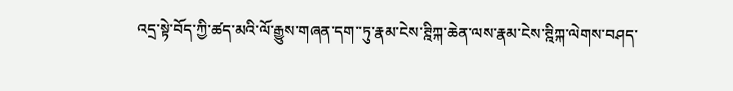འདྲ་སྟེ་བོད་ཀྱི་ཚད་མའི་ལོ་རྒྱུས་གཞན་དག་་ཏུ་རྣམ་ངེས་ཊྰིཀྐ་ཆེན་ལས་རྣམ་ངེས་ཊྰིཀྐ་ལེགས་བཤད་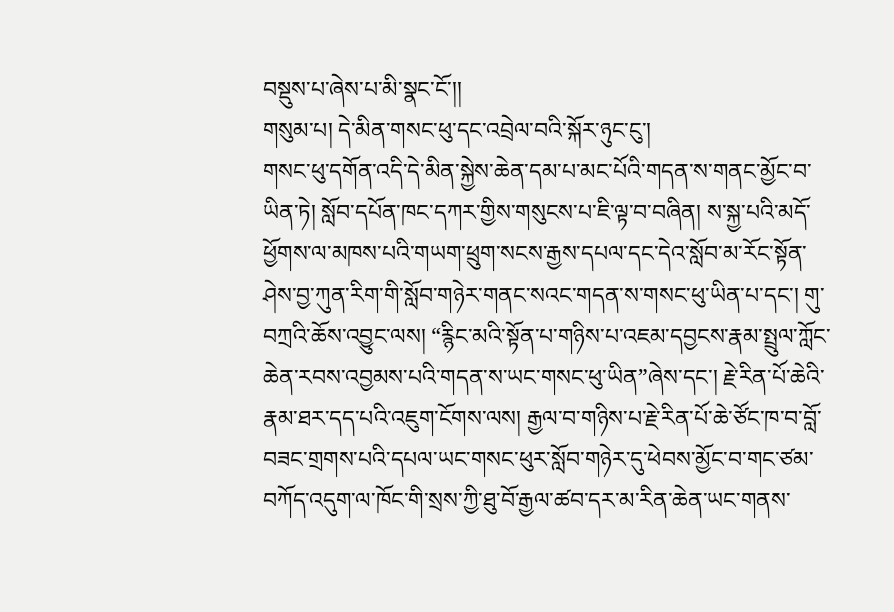བསྡུས་པ་ཞེས་པ་མི་སྣང་ངོ་།།
གསུམ་པ། དེ་མིན་གསང་ཕུ་དང་འབྲེལ་བའི་སྐོར་ཉུང་ངུ་།
གསང་ཕུ་དགོན་འདི་དེ་མིན་སྐྱེས་ཆེན་དམ་པ་མང་པོའི་གདན་ས་གནང་མྱོང་བ་ཡིན་ཏེ། སློབ་དཔོན་ཁང་དཀར་གྱིས་གསུངས་པ་ཇི་ལྟ་བ་བཞིན། ས་སྐྱ་པའི་མདོ་ཕྱོགས་ལ་མཁས་པའི་གཡག་ཕྲུག་སངས་རྒྱས་དཔལ་དང་དེའ་སློབ་མ་རོང་སྟོན་ཤེས་བྱ་ཀུན་རིག་གི་སློབ་གཉེར་གནང་སའང་གདན་ས་གསང་ཕུ་ཡིན་པ་དང་། གུ་བཀྲའི་ཆོས་འབྱུང་ལས། “རྙིང་མའི་སྟོན་པ་གཉིས་པ་འཇམ་དབྱངས་རྣམ་སྤྲུལ་ཀློང་ཆེན་རབས་འབྱམས་པའི་གདན་ས་ཡང་གསང་ཕུ་ཡིན”ཞེས་དང་། རྗེ་རིན་པོ་ཆེའི་རྣམ་ཐར་དད་པའི་འཇུག་ངོགས་ལས། རྒྱལ་བ་གཉིས་པ་རྗེ་རིན་པོ་ཆེ་ཙོང་ཁ་བ་བློ་བཟང་གྲགས་པའི་དཔལ་ཡང་གསང་ཕུར་སློབ་གཉེར་དུ་ཕེབས་མྱོང་བ་གང་ཙམ་བཀོད་འདུག་ལ་ཁོང་གི་སྲས་ཀྱི་ཐུ་བོ་རྒྱལ་ཚབ་དར་མ་རིན་ཆེན་ཡང་གནས་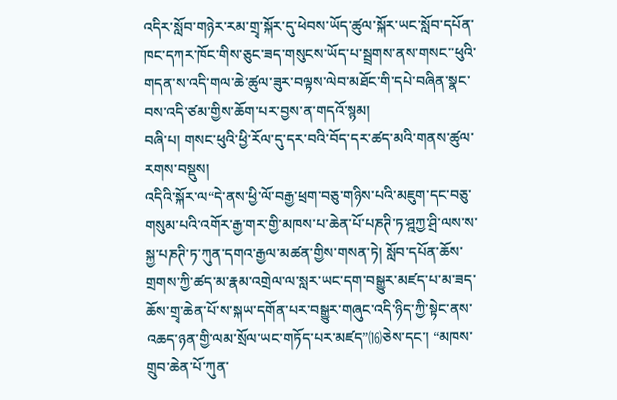འདིར་སློབ་གཉེར་རམ་གྲྭ་སྐོར་དུ་ཕེབས་ཡོད་ཚུལ་སྐོར་ཡང་སློབ་དཔོན་ཁང་དཀར་ཁོང་གིས་ཅུང་ཟད་གསུངས་ཡོད་པ་སྦྲགས་ནས་གསང་་ཕུའི་གདན་ས་འདི་གལ་ཆེ་ཚུལ་ཟུར་བལྟས་ལེབ་མཐོང་གི་དཔེ་བཞིན་སྣང་བས་འདི་ཙམ་གྱིས་ཆོག་པར་བྱས་ན་གདའོ་སྙམ།
བཞི་པ། གསང་ཕུའི་ཕྱི་རོལ་དུ་དར་བའི་བོད་དར་ཚད་མའི་གནས་ཚུལ་རགས་བསྡུས།
འདིའི་སྐོར་ལ“དེ་ནས་ཕྱི་ལོ་བརྒྱ་ཕྲག་བཅུ་གཉིས་པའི་མཇུག་དང་བཅུ་གསུམ་པའི་འགོར་རྒྱ་གར་གྱི་མཁས་པ་ཆེན་པོ་པཎཊི་ཏ་ཤྰཀྱ་ཤྲི་ལས་ས་སྐྱ་པཎཊི་ཏ་ཀུན་དགའ་རྒྱལ་མཚན་གྱིས་གསན་ཏེ། སློབ་དཔོན་ཆོས་གྲགས་ཀྱི་ཚད་མ་རྣམ་འགྲེལ་ལ་སླར་ཡང་དག་བསྒྱུར་མཛད་པ་མ་ཟད་ཆོས་གྲྭ་ཆེན་པོ་ས་སྐཡ་དགོན་པར་བསྒྱུར་གཞུང་འདི་ཉིད་ཀྱི་སྟེང་ནས་འཆད་ཉན་གྱི་ལམ་སྲོལ་ཡང་གཏོད་པར་མཛད”⒃ཅེས་དང་། “མཁས་གྲུབ་ཆེན་པོ་ཀུན་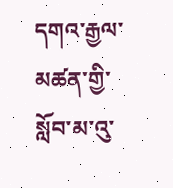དགའ་རྒྱལ་མཚན་གྱི་སློབ་མ་འུ་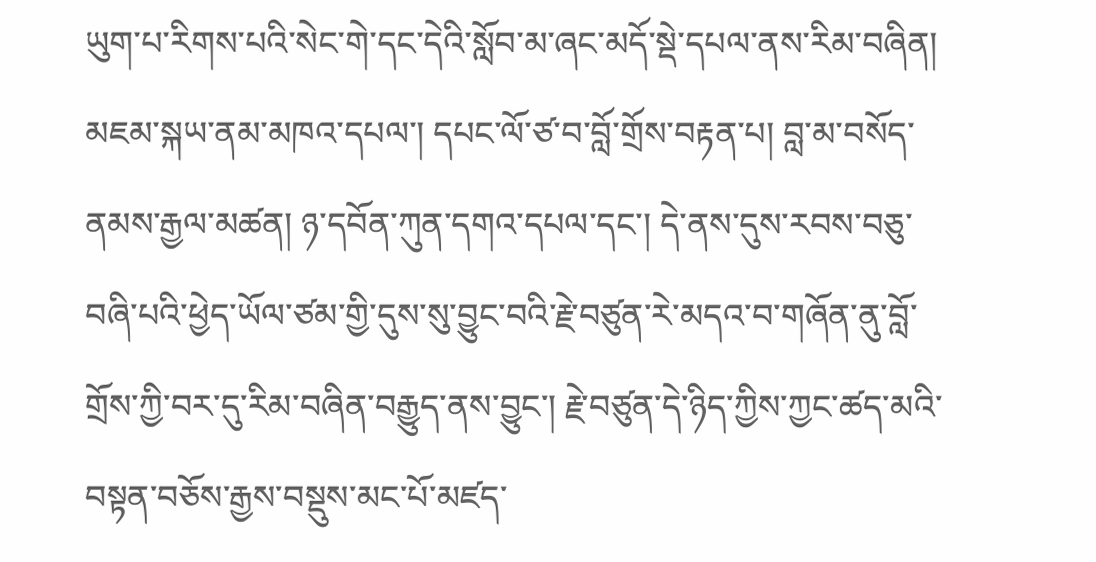ཡུག་པ་རིགས་པའི་སེང་གེ་དང་དེའི་སློབ་མ་ཞང་མདོ་སྡེ་དཔལ་ནས་རིམ་བཞིན། མཇམ་སྐཡ་ནམ་མཁའ་དཔལ་། དཔང་ལོ་ཙ་བ་བློ་གྲོས་བརྟན་པ། བླ་མ་བསོད་ནམས་རྒྱལ་མཚན། ཉ་དབོན་ཀུན་དགའ་དཔལ་དང་། དེ་ནས་དུས་རབས་བཅུ་བཞི་པའི་ཕྱེད་ཡོལ་ཙམ་གྱི་དུས་སུ་བྱུང་བའི་རྗེ་བཙུན་རེ་མདའ་བ་གཞོན་ནུ་བློ་གྲོས་ཀྱི་བར་དུ་རིམ་བཞིན་བརྒྱུད་ནས་བྱུང་། རྗེ་བཙུན་དེ་ཉིད་ཀྱིས་ཀྱང་ཚད་མའི་བསྟན་བཅོས་རྒྱས་བསྡུས་མང་པོ་མཛད་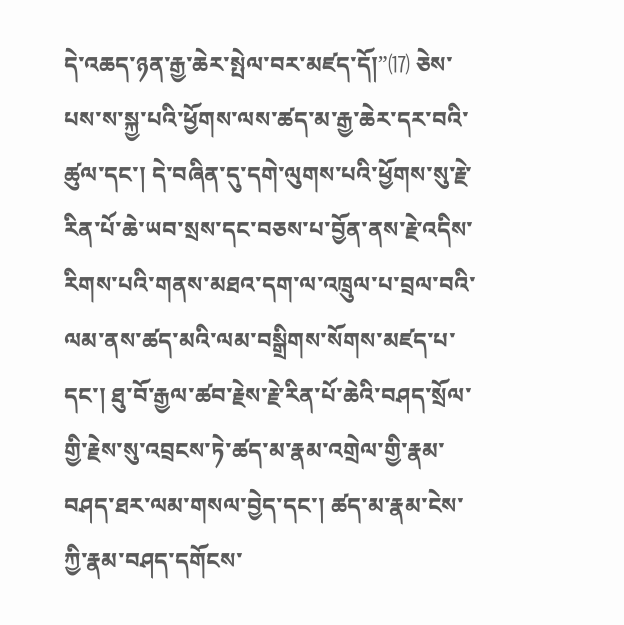དེ་འཆད་ཉན་རྒྱ་ཆེར་སྤེལ་བར་མཛད་དོ།”⒄ ཅེས་པས་ས་སྐྱ་པའི་ཕྱོགས་ལས་ཚད་མ་རྒྱ་ཆེར་དར་བའི་ཚུལ་དང་། དེ་བཞིན་དུ་དགེ་ལུགས་པའི་ཕྱོགས་སུ་རྗེ་རིན་པོ་ཆེ་ཡབ་སྲས་དང་བཅས་པ་བྱོན་ནས་རྗེ་འདིས་རིགས་པའི་གནས་མཐའ་དག་ལ་འཁྲུལ་པ་བྲལ་བའི་ལམ་ནས་ཚད་མའི་ལམ་བསྒྲིགས་སོགས་མཛད་པ་དང་། ཐུ་བོ་རྒྱལ་ཚབ་རྗེས་རྗེ་རིན་པོ་ཆེའི་བཤད་སྲོལ་གྱི་རྗེས་སུ་འབྲངས་ཏེ་ཚད་མ་རྣམ་འགྲེལ་གྱི་རྣམ་བཤད་ཐར་ལམ་གསལ་བྱེད་དང་། ཚད་མ་རྣམ་ངེས་ཀྱི་རྣམ་བཤད་དགོངས་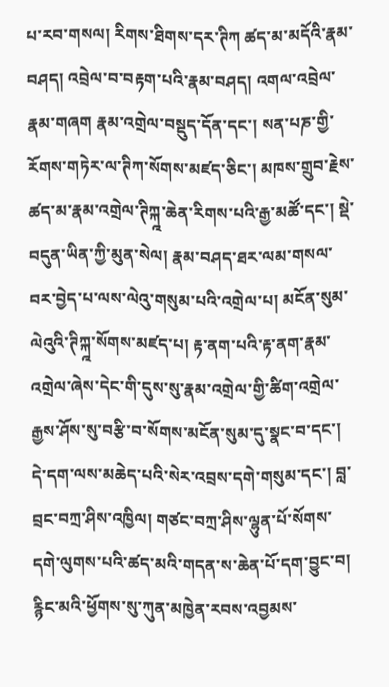པ་རབ་གསལ། རིགས་ཐིགས་དར་ཊིཀ ཚད་མ་མདོའི་རྣམ་བཤད། འབྲེལ་བ་བརྟག་པའི་རྣམ་བཤད། འགལ་འབྲེལ་རྣམ་གཞག རྣམ་འགྲེལ་བསྡུད་དོན་དང་། སན་པཎ་གྱི་རོགས་གཏེར་ལ་ཊིཀ་སོགས་མཛད་ཅིང་། མཁས་གྲུབ་རྗེས་ཚད་མ་རྣམ་འགྲེལ་ཊིཀྐྰ་ཆེན་རིགས་པའི་རྒྱ་མཚོ་དང་། སྡེ་བདུན་ཡིན་ཀྱི་མུན་སེལ། རྣམ་བཤད་ཐར་ལམ་གསལ་བར་བྱེད་པ་ལས་ལེའུ་གསུམ་པའི་འགྲེལ་པ། མངོན་སུམ་ལེའུའི་ཊིཀྐྰ་སོགས་མཛད་པ། རྟ་ནག་པའི་རྟ་ནག་རྣམ་འགྲེལ་ཞེས་དེང་གི་དུས་སུ་རྣམ་འགྲེལ་གྱི་ཚིག་འགྲེལ་རྒྱས་ཤོས་སུ་བརྩི་བ་སོགས་མངོན་སུམ་དུ་སྣང་བ་དང་། དེ་དག་ལས་མཆེད་པའི་སེར་འབྲས་དགེ་གསུམ་དང་། བླ་བྲང་བཀྲ་ཤིས་འཁྱིལ། གཙང་བཀྲ་ཤིས་ལྷུན་པོ་སོགས་དགེ་ལུགས་པའི་ཚད་མའི་གདན་ས་ཆེན་པོ་དག་བྱུང་བ། རྙིང་མའི་ཕྱོགས་སུ་ཀུན་མཁྱེན་རབས་འབྱམས་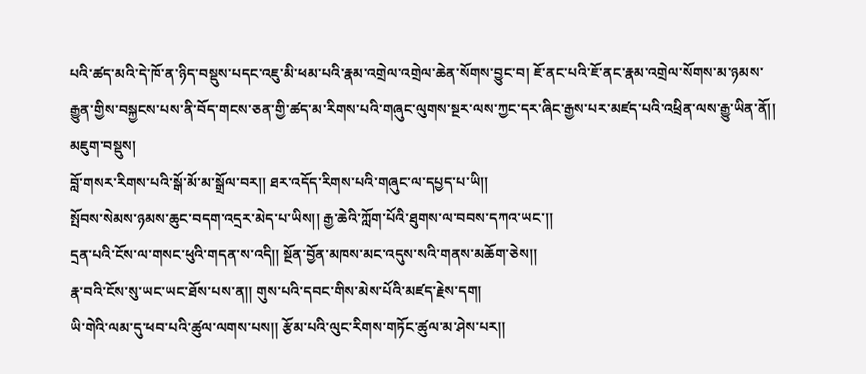པའི་ཚད་མའི་དེ་ཁོ་ན་ཉིད་བསྡུས་པདང་འཇུ་མི་ཕམ་པའི་རྣམ་འགྲེལ་འགྲེལ་ཆེན་སོགས་བྱུང་བ། ཇོ་ནང་པའི་ཇོ་ནང་རྣམ་འགྲེལ་སོགས་མ་ཉམས་རྒྱུན་གྱིས་བསྐྱངས་པས་ནི་བོད་གངས་ཅན་གྱི་ཚད་མ་རིགས་པའི་གཞུང་ལུགས་སྔར་ལས་ཀྱང་དར་ཞིང་རྒྱས་པར་མཛད་པའི་འཕྲིན་ལས་རྒྱུ་ཡིན་ནོ།།
མཇུག་བསྡུས།
བློ་གསར་རིགས་པའི་སྒོ་མོ་མ་སྒྲོལ་བར།། ཐར་འདོད་རིགས་པའི་གཞུང་ལ་དཔྱད་པ་ཡི།།
སྤོབས་སེམས་ཉམས་ཆུང་བདག་འདྲར་མེད་པ་ཡིས།། རྒྱ་ཆེའི་ཀློག་པོའི་ཐུགས་ལ་བབས་དཀའ་ཡང་།།
དྲན་པའི་ངོས་ལ་གསང་ཕུའི་གདན་ས་འདི།། སྔོན་བྱོན་མཁས་མང་འདུས་སའི་གནས་མཆོག་ཅེས།།
རྣ་བའི་ངོས་སུ་ཡང་ཡང་ཐོས་པས་ན།། གུས་པའི་དབང་གིས་མེས་པོའི་མཛད་རྗེས་དག།
ཡི་གེའི་ལམ་དུ་ཕབ་པའི་ཚུལ་ལགས་པས།། རྩོམ་པའི་ལུང་རིགས་གཏོང་ཚུལ་མ་ཤེས་པར།།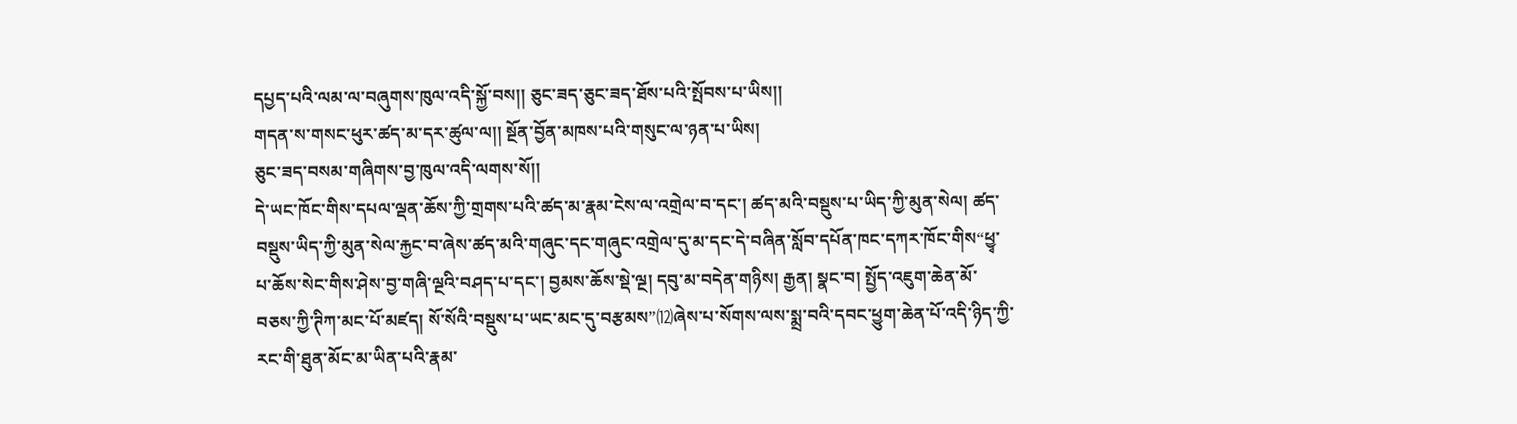དཔྱད་པའི་ལམ་ལ་བཞུགས་ཁུལ་འདི་སྐྱོ་བས།། ཅུང་ཟད་ཅུང་ཟད་ཐོས་པའི་སྤོབས་པ་ཡིས།།
གདན་ས་གསང་ཕུར་ཚད་མ་དར་ཚུལ་ལ།། སྔོན་བྱོན་མཁས་པའི་གསུང་ལ་ཉན་པ་ཡིས།
ཅུང་ཟད་བསམ་གཞིགས་བྱ་ཁུལ་འདི་ལགས་སོ།།
དེ་ཡང་ཁོང་གིས་དཔལ་ལྡན་ཆོས་ཀྱི་གྲགས་པའི་ཚད་མ་རྣམ་ངེས་ལ་འགྲེལ་བ་དང་། ཚད་མའི་བསྡུས་པ་ཡིད་ཀྱི་མུན་སེལ། ཚད་བསྡུས་ཡིད་ཀྱི་མུན་སེལ་རྐྱང་བ་ཞེས་ཚད་མའི་གཞུང་དང་གཞུང་འགྲེལ་དུ་མ་དང་དེ་བཞིན་སློབ་དཔོན་ཁང་དཀར་ཁོང་གིས“ཕྱྭ་པ་ཆོས་སེང་གིས་ཤེས་བྱ་གཞི་ལྔའི་བཤད་པ་དང་། བྱམས་ཆོས་སྡེ་ལྔ། དབུ་མ་བདེན་གཉིས། རྒྱན། སྣང་བ། སྤྱོད་འཇུག་ཆེན་མོ་བཅས་ཀྱི་ཊིཀ་མང་པོ་མཛད། སོ་སོའི་བསྡུས་པ་ཡང་མང་དུ་བརྩམས”⑿ཞེས་པ་སོགས་ལས་སྨྲ་བའི་དབང་ཕྱུག་ཆེན་པོ་འདི་ཉིད་ཀྱི་རང་གི་ཐུན་མོང་མ་ཡིན་པའི་རྣམ་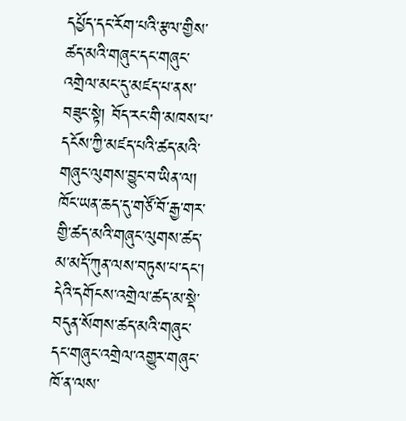དཔྱོད་དང་རོག་པའི་རྩལ་གྱིས་ཚད་མའི་གཞུང་དང་གཞུང་འགྲེལ་མང་དུ་མཛད་པ་ནས་བཟུང་སྟེ། བོད་རང་གི་མཁས་པ་དངོས་ཀྱི་མཛད་པའི་ཚད་མའི་གཞུང་ལུགས་བྱུང་བ་ཡིན་ལ། ཁོང་ཡན་ཆད་དུ་གཙོ་བོ་རྒྱ་གར་གྱི་ཚད་མའི་གཞུང་ལུགས་ཚད་མ་མདོ་ཀུན་ལས་བཏུས་པ་དང་། དེའི་དགོངས་འགྲེལ་ཚད་མ་སྡེ་བདུན་སོགས་ཚད་མའི་གཞུང་དང་གཞུང་འགྲེལ་འགྱུར་གཞུང་ཁོ་ན་ལས་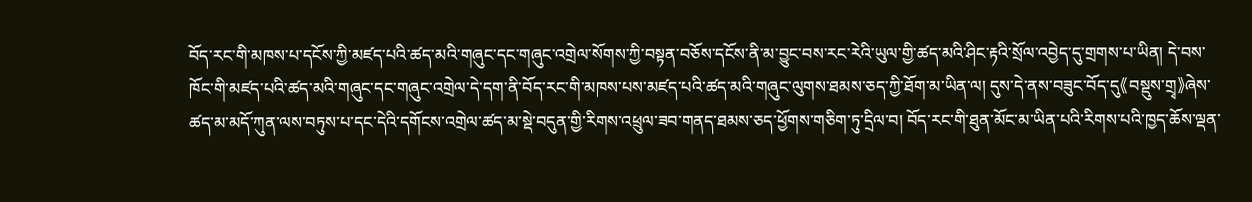བོད་རང་གི་མཁས་པ་དངོས་ཀྱི་མཛད་པའི་ཚད་མའི་གཞུང་དང་གཞུང་འགྲེལ་སོགས་ཀྱི་བསྟན་བཅོས་དངོས་ནི་མ་བྱུང་བས་རང་རེའི་ཡུལ་གྱི་ཚད་མའི་ཤིང་རྟའི་སྲོལ་འབྱེད་དུ་གྲགས་པ་ཡིན། དེ་བས་ཁོང་གི་མཛད་པའི་ཚད་མའི་གཞུང་དང་གཞུང་འགྲེལ་དེ་དག་ནི་བོད་རང་གི་མཁས་པས་མཛད་པའི་ཚད་མའི་གཞུང་ལུགས་ཐམས་ཅད་ཀྱི་ཐོག་མ་ཡིན་ལ། དུས་དེ་ནས་བཟུང་བོད་དུ《བསྡུས་གྲྭ》ཞེས་ཚད་མ་མདོ་ཀུན་ལས་བཏུས་པ་དང་དེའི་དགོངས་འགྲེལ་ཚད་མ་སྡེ་བདུན་གྱི་རིགས་འཕྲུལ་ཟབ་གནད་ཐམས་ཅད་ཕྱོགས་གཅིག་ཏུ་དྲིལ་བ། བོད་རང་གི་ཐུན་མོང་མ་ཡིན་པའི་རིགས་པའི་ཁྱད་ཆོས་ལྡན་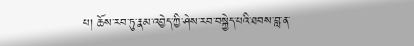པ། ཆོས་རབ་ཏུ་རྣམ་འབྱེད་ཀྱི་ཤེས་རབ་བསྐྱེད་པའི་ཐབས་བླ་ན་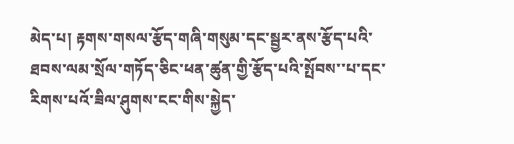མེད་པ། རྟགས་གསལ་རྩོད་གཞི་གསུམ་དང་སྦྱར་ནས་རྩོད་པའི་ཐབས་ལམ་སྲོལ་གཏོད་ཅིང་ཕན་ཚུན་གྱི་རྩོད་པའི་སྤོབས་་པ་དང་རིགས་པའོ་ཟིལ་ཤུགས་ངང་གིས་སྐྱེད་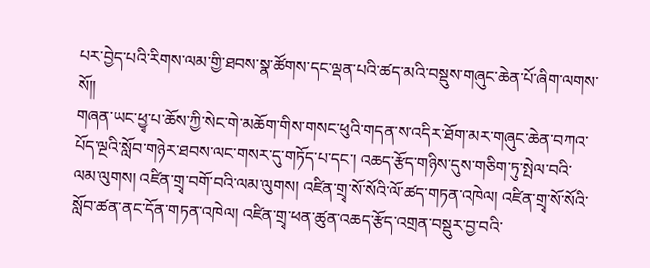པར་བྱེད་པའི་རིགས་ལམ་གྱི་ཐབས་སྣ་ཚོགས་དང་ལྡན་པའི་ཚད་མའི་བསྡུས་གཞུང་ཆེན་པོ་ཞིག་ལགས་སོ།།
གཞན་ཡང་ཕྱྭ་པ་ཆོས་ཀྱི་སེང་གེ་མཆོག་གིས་གསང་ཕུའི་གདན་ས་འདིར་ཐོག་མར་གཞུང་ཆེན་བཀའ་པོད་ལྔའི་སློབ་གཉེར་ཐབས་ལང་གསར་དུ་གཏོད་པ་དང་། འཆད་རྩོད་གཉིས་དུས་གཅིག་ཏུ་སྤེལ་བའི་ལམ་ལུགས། འཛིན་གྲྭ་བགོ་བའི་ལམ་ལུགས། འཛིན་གྲྭ་སོ་སོའི་ལོ་ཚད་གཏན་འཁེལ། འཛིན་གྲྭ་སོ་སོའི་སློབ་ཚན་ནང་དོན་གཏན་འཁེལ། འཛིན་གྲྭ་ཕན་ཚུན་འཆད་རྩོད་འགྲན་བསྡུར་བྱ་བའི་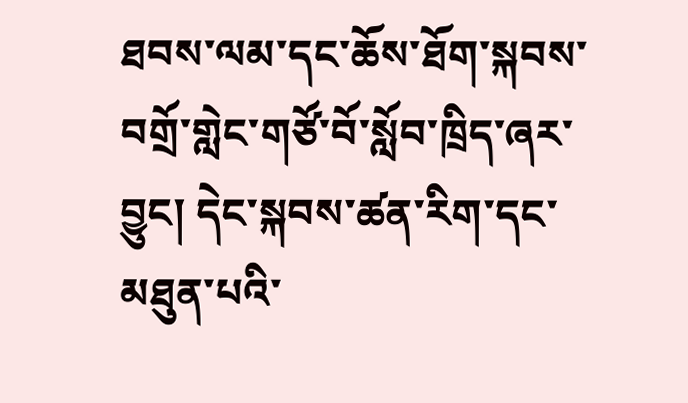ཐབས་ལམ་དང་ཆོས་ཐོག་སྐབས་བགྲོ་གླེང་གཙོ་བོ་སློབ་ཁྲིད་ཞར་བྱུང། དེང་སྐབས་ཚན་རིག་དང་མཐུན་པའི་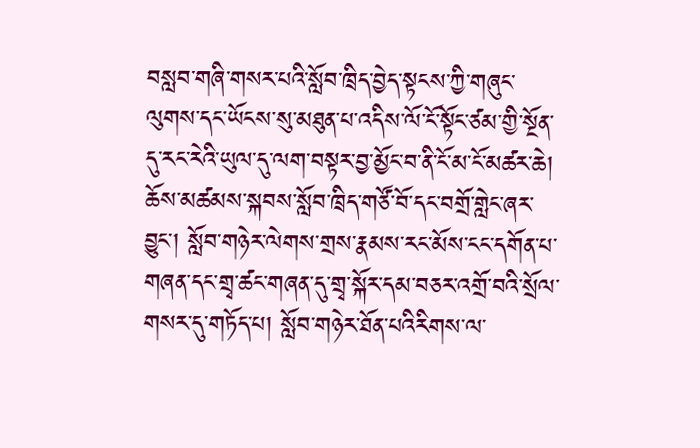བསླབ་གཞི་གསར་པའི་སློབ་ཁྲིད་བྱེད་སྟངས་ཀྱི་གཞུང་ལུགས་དང་ཡོངས་སུ་མཐུན་པ་འདིས་ལོ་ངོ་སྟོང་ཙམ་གྱི་སྔོན་དུ་རང་རེའི་ཡུལ་དུ་ལག་བསྟར་བྱ་མྱོང་བ་ནི་ངོ་མ་ངོ་མཚར་ཆེ། ཆོས་མཚམས་སྐབས་སློབ་ཁྲིད་གཙོ་བོ་དང་བགྲོ་གླེང་ཞར་བྱུང་། སློབ་གཉེར་ལེགས་གྲས་རྣམས་རང་མོས་ངང་དགོན་པ་གཞན་དང་གྲྭ་ཚང་གཞན་དུ་གྲྭ་སྐོར་དམ་བཅར་འགྲོ་བའི་སྲོལ་གསར་དུ་གཏོད་པ། སློབ་གཉེར་ཐོན་པའིརིགས་ལ་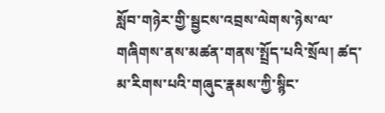སློབ་གཉེར་གྱི་སྦྱངས་འབྲས་ལེགས་ཉེས་ལ་གཞིགས་ནས་མཚན་གནས་སྤྲོད་པའི་སྲོལ། ཚད་མ་རིགས་པའི་གཞུང་རྣམས་ཀྱི་སྙིང་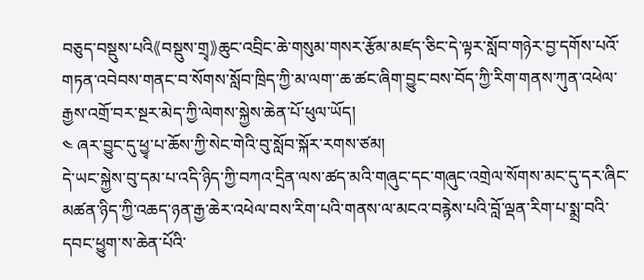བཅུད་བསྡུས་པའི《བསྡུས་གྲྭ》ཆུང་འབྲིང་ཆེ་གསུམ་གསར་རྩོམ་མཛད་ཅིང་དེ་ལྟར་སློབ་གཉེར་བྱ་དགོས་པའོ་གཏན་འབེབས་གནང་བ་སོགས་སློབ་ཁྲིད་ཀྱི་མ་ལག་་ཆ་ཚང་ཞིག་བྱུང་བས་བོད་ཀྱི་རིག་གནས་ཀུན་འཕེལ་རྒྱས་འགྲོ་བར་སྔར་མེད་ཀྱི་ལེགས་སྐྱེས་ཆེན་པོ་ཕུལ་ཡོད།
༤ ཞར་བྱུང་དུ་ཕྱྭ་པ་ཆོས་ཀྱི་སེང་གེའི་བུ་སློབ་སྐོར་རགས་ཙམ།
དེ་ཡང་སྐྱེས་བུ་དམ་པ་འདི་ཉིད་ཀྱི་བཀའ་དྲིན་ལས་ཚད་མའི་གཞུང་དང་གཞུང་འགྲེལ་སོགས་མང་དུ་དར་ཞིང་མཚན་ཉིད་ཀྱི་འཆད་ཉན་རྒྱ་ཆེར་འཕེལ་བས་རིག་པའི་གནས་ལ་མངའ་བརྙེས་པའི་བློ་ལྡན་རིག་པ་སྨྲ་བའི་དབང་ཕྱུག་ས་ཆེན་པོའི་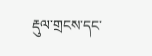རྡུལ་གྲངས་དང་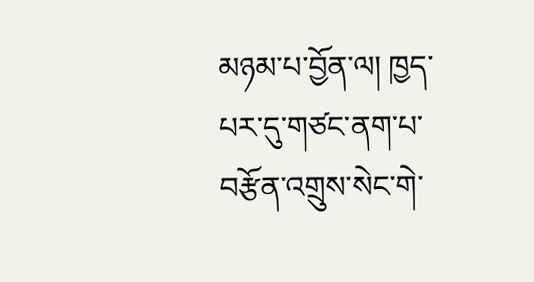མཉམ་པ་བྱོན་ལ། ཁྱད་པར་དུ་གཙང་ནག་པ་བརྩོན་འགྲུས་སེང་གེ་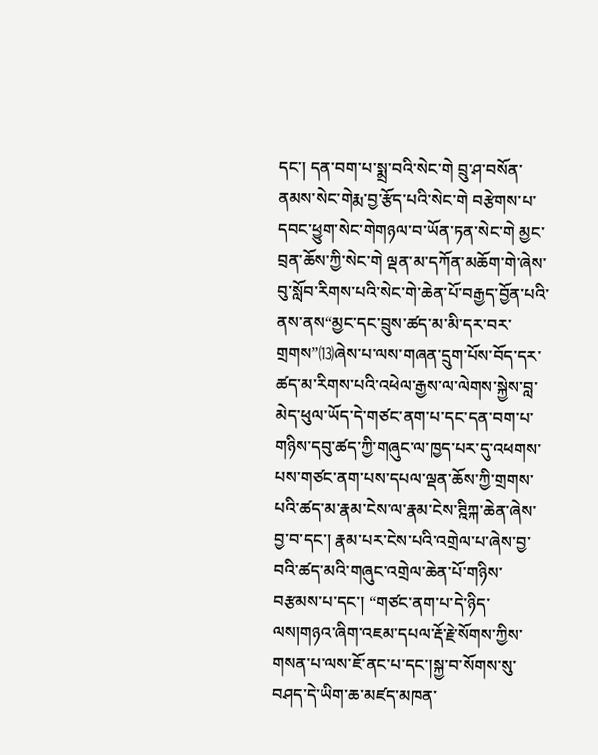དང་། དན་བག་པ་སྨྲ་བའི་སེང་གེ བྲུ་ཤ་བསོན་ནམས་སེང་གེརྨ་བྱ་རྩོད་པའི་སེང་གེ བརྩེགས་པ་དབང་ཕྱུག་སེང་གེགཉལ་བ་ཡོན་ཏན་སེང་གེ མྱང་བྲན་ཆོས་ཀྱི་སེང་གེ ལྡན་མ་དཀོན་མཆོག་གེ་ཞེས་བུ་སློབ་རིགས་པའི་སེང་གེ་ཆེན་པོ་བརྒྱད་བྱོན་པའི་ནས་ནས“མྱང་དང་བྲུས་ཚད་མ་མི་དར་བར་གྲགས”⒀ཞེས་པ་ལས་གཞན་དྲུག་པོས་བོད་དར་ཚད་མ་རིགས་པའི་འཕེལ་རྒྱས་ལ་ལེགས་སྐྱེས་བླ་མེད་ཕུལ་ཡོད་དེ་གཙང་ནག་པ་དང་དན་བག་པ་གཉིས་དབུ་ཚད་ཀྱི་གཞུང་ལ་ཁྱད་པར་དུ་འཕགས་པས་གཙང་ནག་པས་དཔལ་ལྡན་ཆོས་ཀྱི་གྲགས་པའི་ཚད་མ་རྣམ་ངེས་ལ་རྣམ་ངེས་ཊྰིཀྐ་ཆེན་ཞེས་བྱ་བ་དང་། རྣམ་པར་ངེས་པའི་འགྲེལ་པ་ཞེས་བྱ་བའི་ཚད་མའི་གཞུང་འགྲེལ་ཆེན་པོ་གཉིས་བརྩམས་པ་དང་། “གཙང་ནག་པ་དེ་ཉིད་ལས།གཉའ་ཞིག་འཇམ་དཔལ་རྡོ་རྗེ་སོགས་ཀྱིས་གསན་པ་ལས་ཇོ་ནང་པ་དང་།སྐྱ་བ་སོགས་སུ་བཤད་དེ་ཡིག་ཆ་མཛད་མཁན་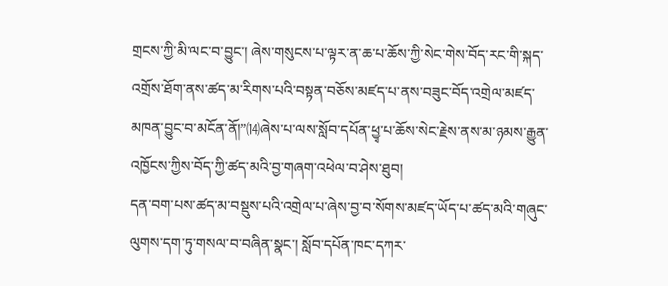གྲངས་ཀྱི་མི་ལང་བ་བྱུང་། ཞེས་གསུངས་པ་ལྟར་ན་ཆ་པ་ཆོས་ཀྱི་སེང་གེས་བོད་རང་གི་སྐད་འགྲོས་ཐོག་ནས་ཚད་མ་རིགས་པའི་བསྟན་བཅོས་མཛད་པ་ནས་བཟུང་བོད་འགྲེལ་མཛད་མཁན་བྱུང་བ་མངོན་ནོ།”⒁ཞེས་པ་ལས་སློབ་དཔོན་ཕྱྭ་པ་ཆོས་སེང་རྗེས་ནས་མ་ཉམས་རྒྱུན་འཁྱོངས་ཀྱིས་བོད་ཀྱི་ཚད་མའི་བྱ་གཞག་འཕེལ་བ་ཤེས་ཐུབ།
དན་བག་པས་ཚད་མ་བསྡུས་པའི་འགྲེལ་པ་ཞེས་བྱ་བ་སོགས་མཛད་ཡོད་པ་ཚད་མའི་གཞུང་ལུགས་དག་ཏུ་གསལ་བ་བཞིན་སྣང་། སློབ་དཔོན་ཁང་དཀར་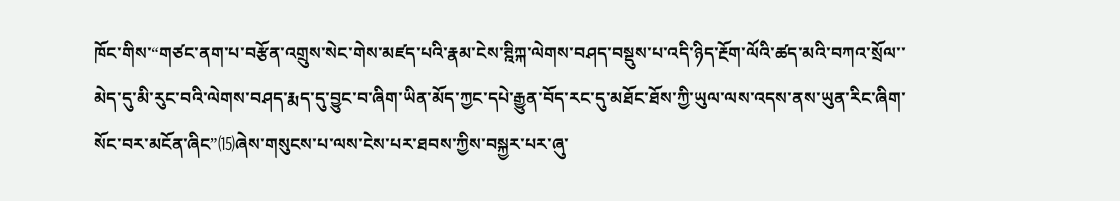ཁོང་གིས་“གཙང་ནག་པ་བརྩོན་འགྲུས་སེང་གེས་མཛད་པའི་རྣམ་ངེས་ཊྰིཀྐ་ལེགས་བཤད་བསྡུས་པ་འདི་ཉིད་རྔོག་ལོའི་ཚད་མའི་བཀའ་སྲོལ་་མེད་དུ་མི་རུང་བའི་ལེགས་བཤད་རྨད་དུ་བྱུང་བ་ཞིག་ཡིན་མོད་ཀྱང་དཔེ་རྒྱུན་བོད་རང་དུ་མཐོང་ཐོས་ཀྱི་ཡུལ་ལས་འདས་ནས་ཡུན་རིང་ཞིག་སོང་བར་མངོན་ཞིང”⒂ཞེས་གསུངས་པ་ལས་ངེས་པར་ཐབས་ཀྱིས་བསྐྱར་པར་ཞུ་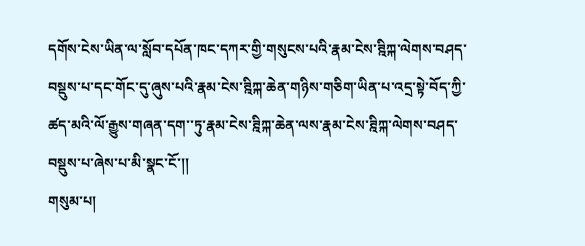དགོས་ངེས་ཡིན་ལ་སློབ་དཔོན་ཁང་དཀར་གྱི་གསུངས་པའི་རྣམ་ངེས་ཊྰིཀྐ་ལེགས་བཤད་བསྡུས་པ་དང་གོང་དུ་ཞུས་པའི་རྣམ་ངེས་ཊྰིཀྐ་ཆེན་གཉིས་གཅིག་ཡིན་པ་འདྲ་སྟེ་བོད་ཀྱི་ཚད་མའི་ལོ་རྒྱུས་གཞན་དག་་ཏུ་རྣམ་ངེས་ཊྰིཀྐ་ཆེན་ལས་རྣམ་ངེས་ཊྰིཀྐ་ལེགས་བཤད་བསྡུས་པ་ཞེས་པ་མི་སྣང་ངོ་།།
གསུམ་པ།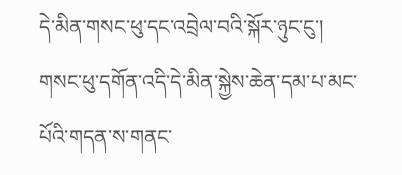དེ་མིན་གསང་ཕུ་དང་འབྲེལ་བའི་སྐོར་ཉུང་ངུ་།
གསང་ཕུ་དགོན་འདི་དེ་མིན་སྐྱེས་ཆེན་དམ་པ་མང་པོའི་གདན་ས་གནང་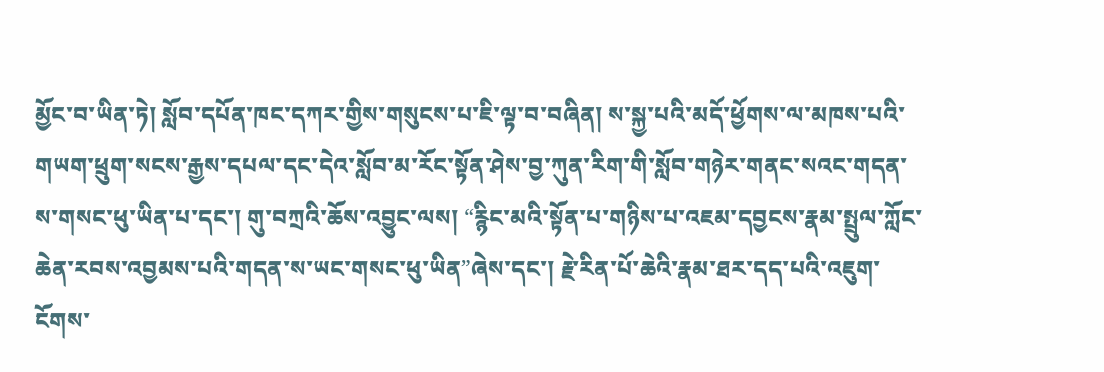མྱོང་བ་ཡིན་ཏེ། སློབ་དཔོན་ཁང་དཀར་གྱིས་གསུངས་པ་ཇི་ལྟ་བ་བཞིན། ས་སྐྱ་པའི་མདོ་ཕྱོགས་ལ་མཁས་པའི་གཡག་ཕྲུག་སངས་རྒྱས་དཔལ་དང་དེའ་སློབ་མ་རོང་སྟོན་ཤེས་བྱ་ཀུན་རིག་གི་སློབ་གཉེར་གནང་སའང་གདན་ས་གསང་ཕུ་ཡིན་པ་དང་། གུ་བཀྲའི་ཆོས་འབྱུང་ལས། “རྙིང་མའི་སྟོན་པ་གཉིས་པ་འཇམ་དབྱངས་རྣམ་སྤྲུལ་ཀློང་ཆེན་རབས་འབྱམས་པའི་གདན་ས་ཡང་གསང་ཕུ་ཡིན”ཞེས་དང་། རྗེ་རིན་པོ་ཆེའི་རྣམ་ཐར་དད་པའི་འཇུག་ངོགས་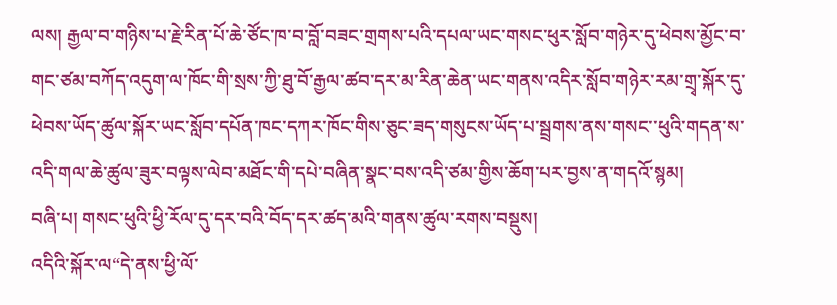ལས། རྒྱལ་བ་གཉིས་པ་རྗེ་རིན་པོ་ཆེ་ཙོང་ཁ་བ་བློ་བཟང་གྲགས་པའི་དཔལ་ཡང་གསང་ཕུར་སློབ་གཉེར་དུ་ཕེབས་མྱོང་བ་གང་ཙམ་བཀོད་འདུག་ལ་ཁོང་གི་སྲས་ཀྱི་ཐུ་བོ་རྒྱལ་ཚབ་དར་མ་རིན་ཆེན་ཡང་གནས་འདིར་སློབ་གཉེར་རམ་གྲྭ་སྐོར་དུ་ཕེབས་ཡོད་ཚུལ་སྐོར་ཡང་སློབ་དཔོན་ཁང་དཀར་ཁོང་གིས་ཅུང་ཟད་གསུངས་ཡོད་པ་སྦྲགས་ནས་གསང་་ཕུའི་གདན་ས་འདི་གལ་ཆེ་ཚུལ་ཟུར་བལྟས་ལེབ་མཐོང་གི་དཔེ་བཞིན་སྣང་བས་འདི་ཙམ་གྱིས་ཆོག་པར་བྱས་ན་གདའོ་སྙམ།
བཞི་པ། གསང་ཕུའི་ཕྱི་རོལ་དུ་དར་བའི་བོད་དར་ཚད་མའི་གནས་ཚུལ་རགས་བསྡུས།
འདིའི་སྐོར་ལ“དེ་ནས་ཕྱི་ལོ་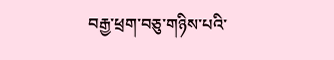བརྒྱ་ཕྲག་བཅུ་གཉིས་པའི་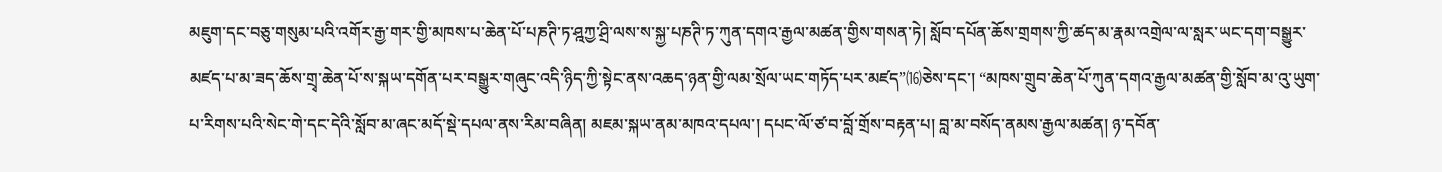མཇུག་དང་བཅུ་གསུམ་པའི་འགོར་རྒྱ་གར་གྱི་མཁས་པ་ཆེན་པོ་པཎཊི་ཏ་ཤྰཀྱ་ཤྲི་ལས་ས་སྐྱ་པཎཊི་ཏ་ཀུན་དགའ་རྒྱལ་མཚན་གྱིས་གསན་ཏེ། སློབ་དཔོན་ཆོས་གྲགས་ཀྱི་ཚད་མ་རྣམ་འགྲེལ་ལ་སླར་ཡང་དག་བསྒྱུར་མཛད་པ་མ་ཟད་ཆོས་གྲྭ་ཆེན་པོ་ས་སྐཡ་དགོན་པར་བསྒྱུར་གཞུང་འདི་ཉིད་ཀྱི་སྟེང་ནས་འཆད་ཉན་གྱི་ལམ་སྲོལ་ཡང་གཏོད་པར་མཛད”⒃ཅེས་དང་། “མཁས་གྲུབ་ཆེན་པོ་ཀུན་དགའ་རྒྱལ་མཚན་གྱི་སློབ་མ་འུ་ཡུག་པ་རིགས་པའི་སེང་གེ་དང་དེའི་སློབ་མ་ཞང་མདོ་སྡེ་དཔལ་ནས་རིམ་བཞིན། མཇམ་སྐཡ་ནམ་མཁའ་དཔལ་། དཔང་ལོ་ཙ་བ་བློ་གྲོས་བརྟན་པ། བླ་མ་བསོད་ནམས་རྒྱལ་མཚན། ཉ་དབོན་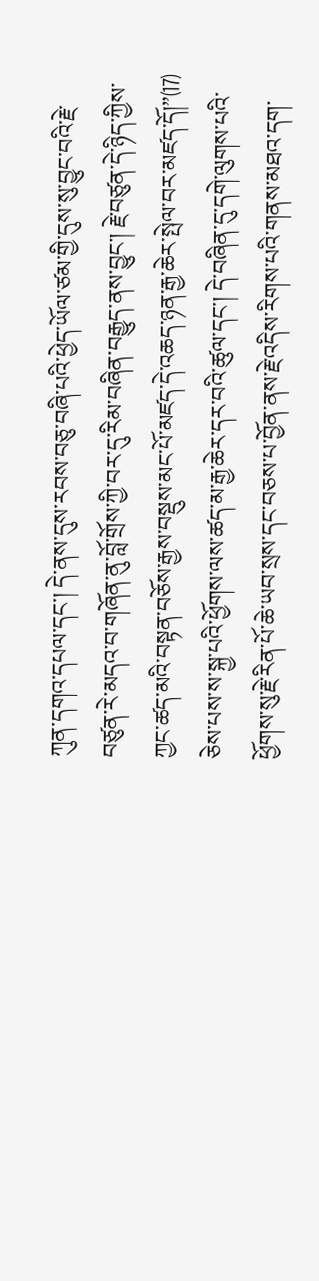ཀུན་དགའ་དཔལ་དང་། དེ་ནས་དུས་རབས་བཅུ་བཞི་པའི་ཕྱེད་ཡོལ་ཙམ་གྱི་དུས་སུ་བྱུང་བའི་རྗེ་བཙུན་རེ་མདའ་བ་གཞོན་ནུ་བློ་གྲོས་ཀྱི་བར་དུ་རིམ་བཞིན་བརྒྱུད་ནས་བྱུང་། རྗེ་བཙུན་དེ་ཉིད་ཀྱིས་ཀྱང་ཚད་མའི་བསྟན་བཅོས་རྒྱས་བསྡུས་མང་པོ་མཛད་དེ་འཆད་ཉན་རྒྱ་ཆེར་སྤེལ་བར་མཛད་དོ།”⒄ ཅེས་པས་ས་སྐྱ་པའི་ཕྱོགས་ལས་ཚད་མ་རྒྱ་ཆེར་དར་བའི་ཚུལ་དང་། དེ་བཞིན་དུ་དགེ་ལུགས་པའི་ཕྱོགས་སུ་རྗེ་རིན་པོ་ཆེ་ཡབ་སྲས་དང་བཅས་པ་བྱོན་ནས་རྗེ་འདིས་རིགས་པའི་གནས་མཐའ་དག་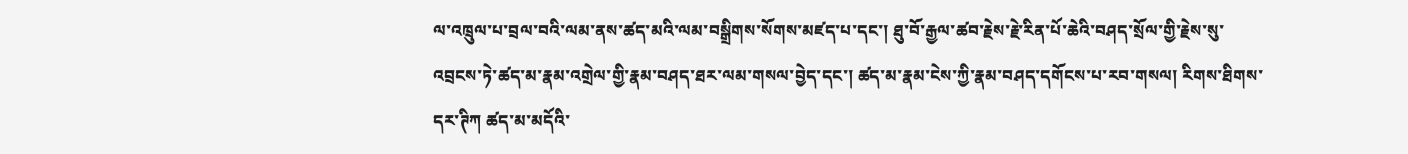ལ་འཁྲུལ་པ་བྲལ་བའི་ལམ་ནས་ཚད་མའི་ལམ་བསྒྲིགས་སོགས་མཛད་པ་དང་། ཐུ་བོ་རྒྱལ་ཚབ་རྗེས་རྗེ་རིན་པོ་ཆེའི་བཤད་སྲོལ་གྱི་རྗེས་སུ་འབྲངས་ཏེ་ཚད་མ་རྣམ་འགྲེལ་གྱི་རྣམ་བཤད་ཐར་ལམ་གསལ་བྱེད་དང་། ཚད་མ་རྣམ་ངེས་ཀྱི་རྣམ་བཤད་དགོངས་པ་རབ་གསལ། རིགས་ཐིགས་དར་ཊིཀ ཚད་མ་མདོའི་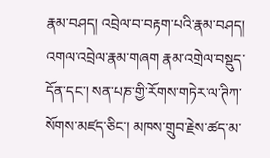རྣམ་བཤད། འབྲེལ་བ་བརྟག་པའི་རྣམ་བཤད། འགལ་འབྲེལ་རྣམ་གཞག རྣམ་འགྲེལ་བསྡུད་དོན་དང་། སན་པཎ་གྱི་རོགས་གཏེར་ལ་ཊིཀ་སོགས་མཛད་ཅིང་། མཁས་གྲུབ་རྗེས་ཚད་མ་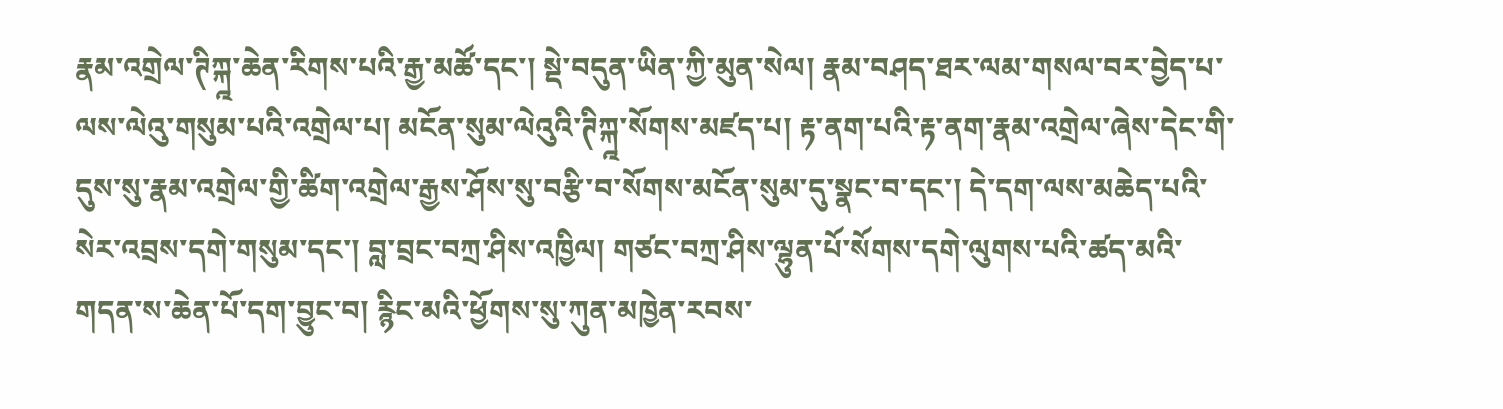རྣམ་འགྲེལ་ཊིཀྐྰ་ཆེན་རིགས་པའི་རྒྱ་མཚོ་དང་། སྡེ་བདུན་ཡིན་ཀྱི་མུན་སེལ། རྣམ་བཤད་ཐར་ལམ་གསལ་བར་བྱེད་པ་ལས་ལེའུ་གསུམ་པའི་འགྲེལ་པ། མངོན་སུམ་ལེའུའི་ཊིཀྐྰ་སོགས་མཛད་པ། རྟ་ནག་པའི་རྟ་ནག་རྣམ་འགྲེལ་ཞེས་དེང་གི་དུས་སུ་རྣམ་འགྲེལ་གྱི་ཚིག་འགྲེལ་རྒྱས་ཤོས་སུ་བརྩི་བ་སོགས་མངོན་སུམ་དུ་སྣང་བ་དང་། དེ་དག་ལས་མཆེད་པའི་སེར་འབྲས་དགེ་གསུམ་དང་། བླ་བྲང་བཀྲ་ཤིས་འཁྱིལ། གཙང་བཀྲ་ཤིས་ལྷུན་པོ་སོགས་དགེ་ལུགས་པའི་ཚད་མའི་གདན་ས་ཆེན་པོ་དག་བྱུང་བ། རྙིང་མའི་ཕྱོགས་སུ་ཀུན་མཁྱེན་རབས་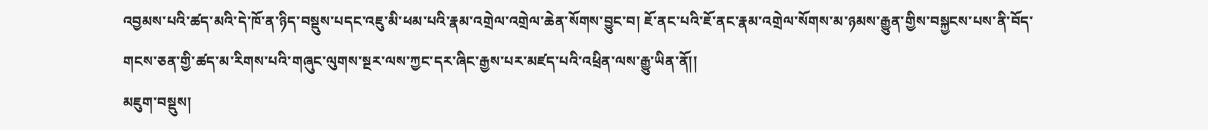འབྱམས་པའི་ཚད་མའི་དེ་ཁོ་ན་ཉིད་བསྡུས་པདང་འཇུ་མི་ཕམ་པའི་རྣམ་འགྲེལ་འགྲེལ་ཆེན་སོགས་བྱུང་བ། ཇོ་ནང་པའི་ཇོ་ནང་རྣམ་འགྲེལ་སོགས་མ་ཉམས་རྒྱུན་གྱིས་བསྐྱངས་པས་ནི་བོད་གངས་ཅན་གྱི་ཚད་མ་རིགས་པའི་གཞུང་ལུགས་སྔར་ལས་ཀྱང་དར་ཞིང་རྒྱས་པར་མཛད་པའི་འཕྲིན་ལས་རྒྱུ་ཡིན་ནོ།།
མཇུག་བསྡུས།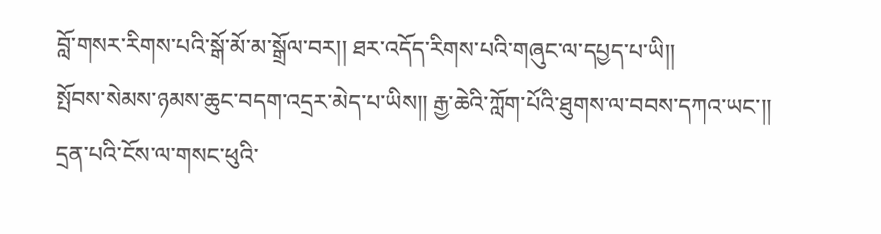བློ་གསར་རིགས་པའི་སྒོ་མོ་མ་སྒྲོལ་བར།། ཐར་འདོད་རིགས་པའི་གཞུང་ལ་དཔྱད་པ་ཡི།།
སྤོབས་སེམས་ཉམས་ཆུང་བདག་འདྲར་མེད་པ་ཡིས།། རྒྱ་ཆེའི་ཀློག་པོའི་ཐུགས་ལ་བབས་དཀའ་ཡང་།།
དྲན་པའི་ངོས་ལ་གསང་ཕུའི་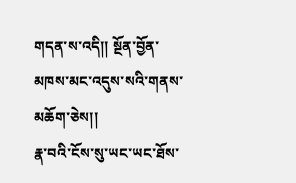གདན་ས་འདི།། སྔོན་བྱོན་མཁས་མང་འདུས་སའི་གནས་མཆོག་ཅེས།།
རྣ་བའི་ངོས་སུ་ཡང་ཡང་ཐོས་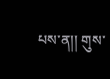པས་ན།། གུས་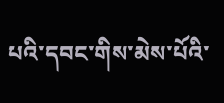པའི་དབང་གིས་མེས་པོའི་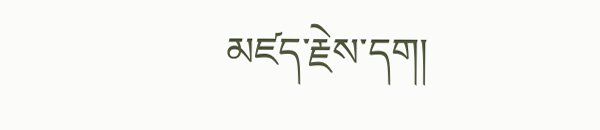མཛད་རྗེས་དག།